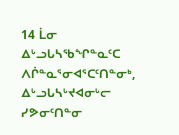14 ᒫᓂ ᐃᒡᓗᒐᓴᖃᖏᓐᓇᑦᑕ ᐱᒌᓐᓇᕐᓂᐊᕐᑕᑦᑎᓐᓂᒃ, ᐃᒡᓗᒐᓴᒡᔪᐊᓂᒡᓕ ᓯᕗᓂᑦᑎᓐᓂ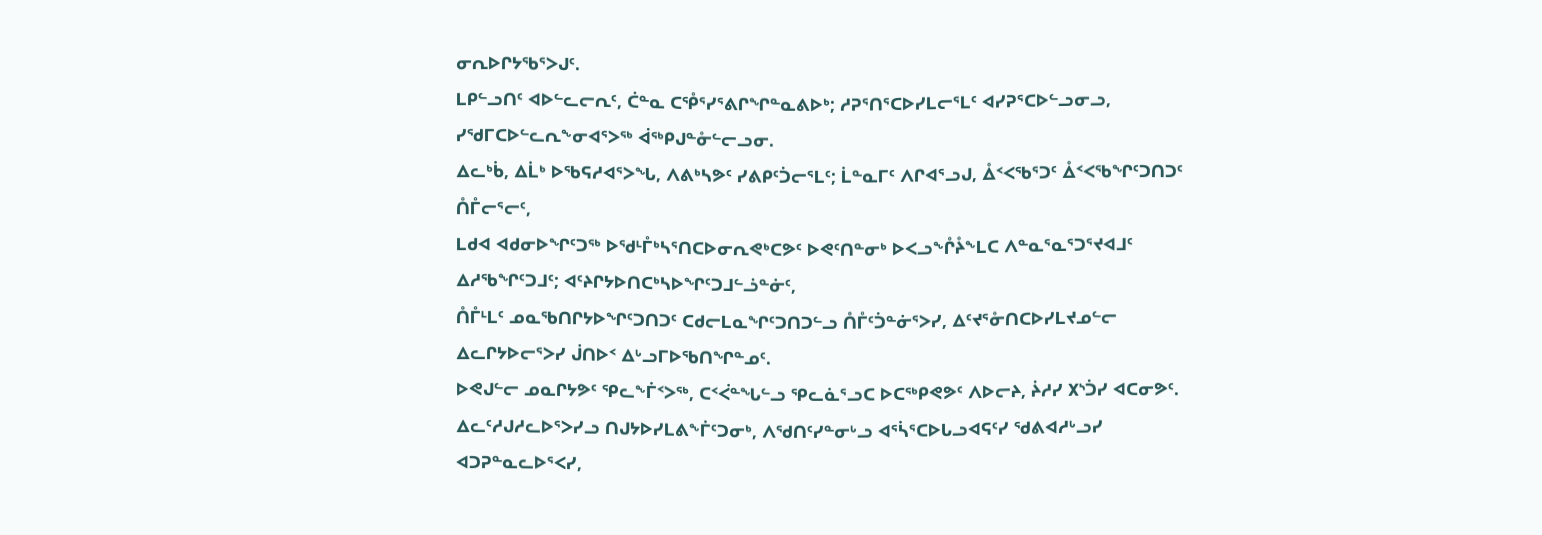ᓂᕆᐅᒋᔭᖃᕐᐳᒍᑦ.
ᒪᑭᓪᓗᑎᑦ ᐊᐅᓪᓚᓕᕆᑦ, ᑖᓐᓇ ᑕᕾᕐᓯᕐᕕᒋᖏᓐᓇᕕᐅᒃ; ᓱᕈᕐᑎᕐᑕᐅᓯᒪᓕᕐᒪᑦ ᐊᓯᕈᕐᑕᐅᓪᓗᓂᓗ, ᓯᖁᒥᑕᐅᓪᓚᕆᖕᓂᐊᕐᐳᖅ ᐋᖅᑭᒍᓐᓁᓪᓕᓗᓂ.
ᐃᓚᒃᑳ, ᐃᒫᒃ ᐅᖃᕋᓱᐊᕐᐳᖓ, ᐱᕕᒃᓴᕗᑦ ᓯᕕᑭᑦᑑᓕᕐᒪᑦ; ᒫᓐᓇᒥᑦ ᐱᒋᐊᕐᓗᒍ, ᐂᑉᐸᖃᕐᑐᑦ ᐂᑉᐸᖃᖏᑦᑐᑎᑐᑦ ᑍᒤᓕᕐᓕᑦ,
ᒪᑯᐊ ᐊᑯᓂᐅᖏᑦᑐᖅ ᐅᖁᒻᒤᒃᓴᕐᑎᑕᐅᓂᕆᕙᒃᑕᕗᑦ ᐅᕙᑦᑎᓐᓂᒃ ᐅᐸᓗᖕᒊᔧᖕᒪᑕ ᐱᓐᓇᕐᓇᕐᑐᕐᔪᐊᒧᑦ ᐃᓱᖃᖏᑦᑐᒧᑦ; ᐊᑦᔨᒋᔭᐅᑎᑕᒃᓴᐅᖏᑦᑐᒧᓪᓘᓐᓃᑦ,
ᑍᒤᒻᒪᑦ ᓄᓇᖃᑎᒋᔭᐅᖏᑦᑐᑎᑐᑦ ᑕᑯᓕᒪᓇᖏᑦᑐᑎᑐᓪᓗ ᑍᒤᑦᑑᓐᓃᕐᐳᓯ, ᐃᑦᔪᕐᓁᑎᑕᐅᓯᒪᔪᓄᓪᓕ ᐃᓚᒋᔭᐅᓕᕐᐳᓯ ᒎᑎᐅᑉ ᐃᒡᓗᒥᐅᖃᑎᖏᓐᓄᑦ.
ᐅᕙᒍᓪᓕ ᓄᓇᒋᔭᕗᑦ ᕿᓚᖕᒦᑉᐳᖅ, ᑕᑉᐹᓐᖓᓪᓗ ᕿᓚᓈᕐᓗᑕ ᐅᑕᖅᑭᕙᕗᑦ ᐱᐅᓕᔨ, ᔩᓱᓯ ᙭ᔅᑑᓯ ᐊᑕᓂᕗᑦ.
ᐃᓚᑦᓱᒍᓱᓚᐅᕐᐳᓯᓗ ᑎᒍᔭᐅᓯᒪᕕᖕᒦᑦᑐᓂᒃ, ᐱᖁᑎᑦᓯᓐᓂᒡᓗ ᐊᕐᓵᕐᑕᐅᒐᓗᐊᕋᑦᓯ ᖁᕕᐊᓱᒡᓗᓯ ᐊᑐᕈᓐᓇᓚᐅᕐᐸᓯ,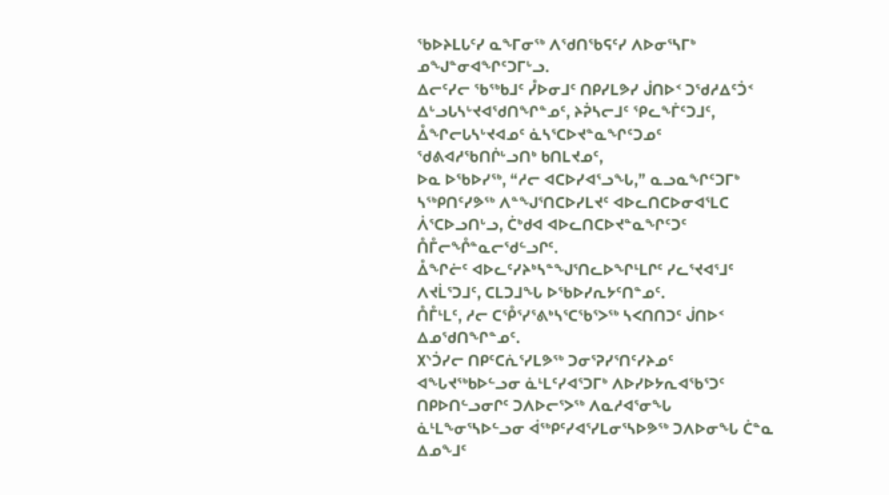ᖃᐅᔨᒪᒐᑦᓯ ᓇᖕᒥᓂᖅ ᐱᖁᑎᖃᕋᑦᓯ ᐱᐅᓂᕐᓴᒥᒃ ᓄᖑᓐᓂᐊᖏᑦᑐᒥᒡᓗ.
ᐃᓕᑦᓯᓕ ᖃᖅᑲᒧᑦ ᓮᐅᓂᒧᑦ ᑎᑭᓯᒪᕗᓯ ᒎᑎᐅᑉ ᑐᖁᓱᐃᑦᑑᑉ ᐃᒡᓗᒐᓴᒡᔪᐊᖁᑎᖏᓐᓄᑦ, ᔨᕉᓴᓕᒧᑦ ᕿᓚᖕᒦᑦᑐᒧᑦ, ᐂᖏᓕᒐᓴᒡᔪᐊᓄᑦ ᓈᓴᕐᑕᐅᔪᓐᓇᖏᑦᑐᓄᑦ ᖁᕕᐊᓱᖃᑎᒌᒡᓗᑎᒃ ᑲᑎᒪᔪᓄᑦ,
ᐅᓇ ᐅᖃᐅᓯᖅ, “ᓱᓕ ᐊᑕᐅᓯᐊᕐᓗᖓ,” ᓇᓗᓇᖏᑦᑐᒥᒃ ᓴᖅᑭᑎᑦᓯᕗᖅ ᐱᓐᖑᕐᑎᑕᐅᓯᒪᔪᑦ ᐊᐅᓚᑎᑕᐅᓂᐊᕐᒪᑕ ᐲᕐᑕᐅᓗᑎᒡᓗ, ᑖᒃᑯᐊ ᐊᐅᓚᑎᑕᐅᔪᓐᓇᖏᑦᑐᑦ ᑍᒤᓕᖕᒊᓐᓇᓕᖁᓪᓗᒋᑦ.
ᐂᖏᓖᑦ ᐊᐅᓚᑦᓯᔨᒃᓴᓐᖑᕐᑎᓚᐅᖏᒻᒪᒋᑦ ᓯᓚᕐᔪᐊᕐᒧᑦ ᐱᔪᒫᕐᑐᒧᑦ, ᑕᒪᑐᒧᖓ ᐅᖃᐅᓯᕆᔭᑦᑎᓐᓄᑦ.
ᑍᒤᒻᒪᑦ, ᓱᓕ ᑕᕾᕐᓯᕐᕕᒃᓴᕐᑕᖃᕐᐳᖅ ᓴᐸᑎᑎᑐᑦ ᒎᑎᐅᑉ ᐃᓄᖁᑎᖏᓐᓄᑦ.
᙭ᔅᑑᓯᓕ ᑎᑭᑦᑕᕇᕐᓯᒪᕗᖅ ᑐᓂᕐᕈᓯᕐᑎᑦᓯᔨᓄᑦ ᐊᖓᔪᖅᑲᐅᓪᓗᓂ ᓈᒻᒪᑦᓯᐊᕐᑐᒥᒃ ᐱᐅᓯᐅᔭᕆᐊᖃᕐᑐᑦ ᑎᑭᐅᑎᓪᓗᓂᒋᑦ ᑐᐱᐅᓕᕐᐳᖅ ᐱᓇᓱᐊᕐᓂᖓ ᓈᒻᒪᖕᓂᕐᓴᐅᓪᓗᓂ ᐋᖅᑭᑦᓯᐊᕐᓯᒪᓂᕐᓴᐅᕗᖅ ᑐᐱᐅᓂᖓ ᑖᓐᓇ ᐃᓄᖕᒧᑦ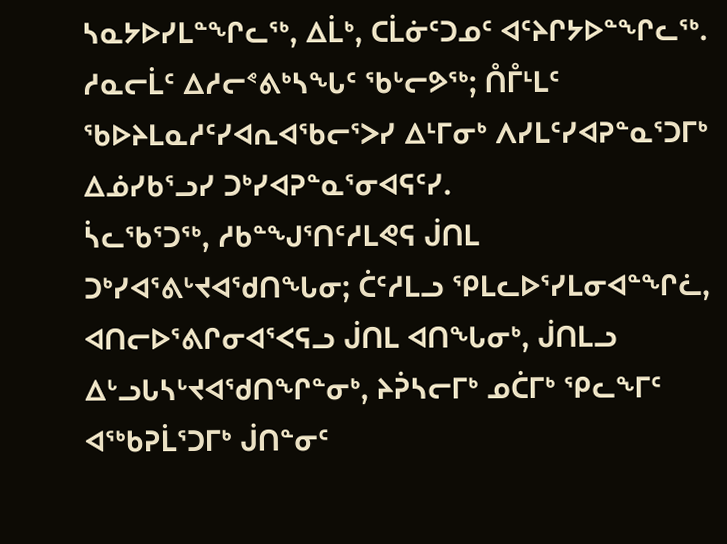ᓴᓇᔭᐅᓯᒪᓐᖏᓚᖅ, ᐃᒫᒃ, ᑕᒫᓃᑦᑐᓄᑦ ᐊᑦᔨᒋᔭᐅᓐᖏᓚᖅ.
ᓱᓇᓕᒫᑦ ᐃᓱᓕᕝᕕᒃᓴᖓᑦ ᖃᒡᓕᕗᖅ; ᑍᒤᒻᒪᑦ ᖃᐅᔨᒪᓇᓱᑦᓯᐊᕆᐊᖃᓕᕐᐳᓯ ᐃᒻᒥᓂᒃ ᐱᓯᒪᑦᓯᐊᕈᓐᓇᕐᑐᒥᒃ ᐃᓅᓯᑲᕐᓗᓯ ᑐᒃᓯᐊᕈᓐᓇᕐᓂᐊᕋᑦᓯ.
ᓵᓚᖃᕐᑐᖅ, ᓱᑲᓐᖑᕐᑎᑦᓱᒪᕙᕋ ᒎᑎᒪ ᑐᒃᓯᐊᕐᕕᒡᔪᐊᖁᑎᖓᓂ; ᑖᑦᓱᒪᓗ ᕿᒪᓚᐅᕐᓯᒪᓂᐊᓐᖏᓛ, ᐊᑎᓕᐅᕐᕕᒋᓂᐊᕐᐸᕋᓗ ᒎᑎᒪ ᐊᑎᖓᓂᒃ, ᒎᑎᒪᓗ ᐃᒡᓗᒐᓴᒡᔪᐊᖁᑎᖏᓐᓂᒃ, ᔨᕉᓴᓕᒥᒃ ᓄᑖᒥᒃ ᕿᓚᖕᒥᑦ ᐊᖅᑲᕈᒫᕐᑐᒥᒃ ᒎᑎᓐᓂᑦ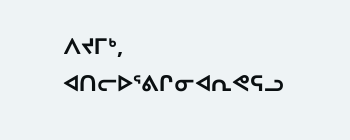ᐱᔪᒥᒃ, ᐊᑎᓕᐅᕐᕕᒋᓂᐊᕆᕙᕋᓗ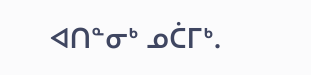ᐊᑎᓐᓂᒃ ᓄᑖᒥᒃ.